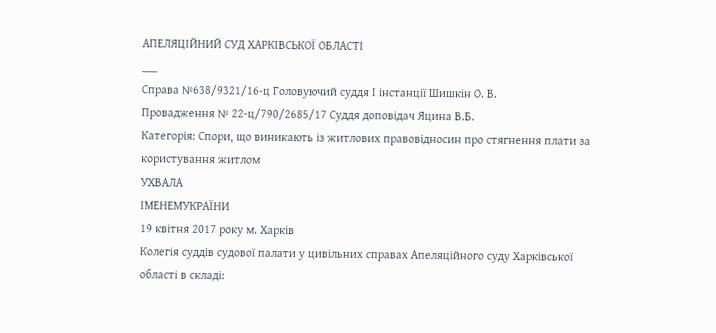АПЕЛЯЦІЙНИЙ СУД ХАРКІВСЬКОЇ ОБЛАСТІ
___
Справа №638/9321/16-ц Головуючий суддя І інстанції Шишкін О. В.
Провадження № 22-ц/790/2685/17 Суддя доповідач Яцина В.Б.
Категорія: Спори, що виникають із житлових правовідносин про стягнення плати за користування житлом
УХВАЛА
ІМЕНЕМУКРАЇНИ
19 квітня 2017 року м. Харків
Колегія суддів судової палати у цивільних справах Апеляційного суду Харківської області в складі: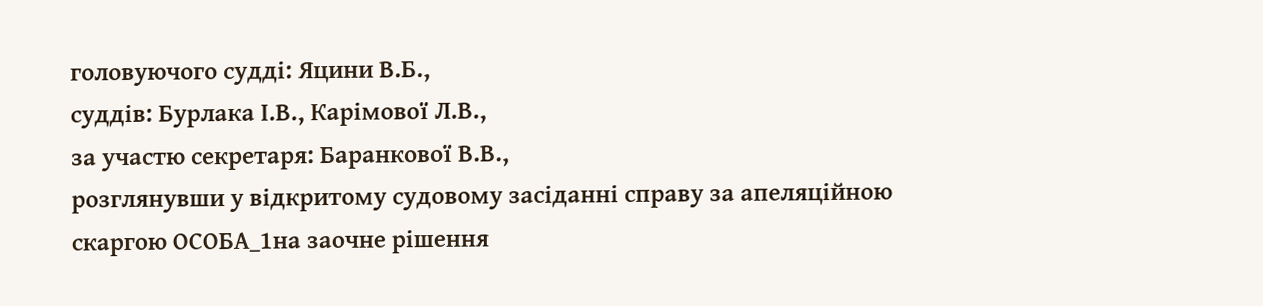головуючого судді: Яцини В.Б.,
суддів: Бурлака І.В., Карімової Л.В.,
за участю секретаря: Баранкової В.В.,
розглянувши у відкритому судовому засіданні справу за апеляційною скаргою ОСОБА_1на заочне рішення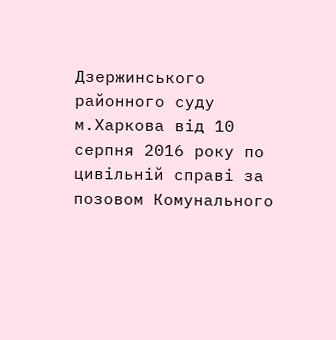Дзержинського районного суду м.Харкова від 10 серпня 2016 року по цивільній справі за позовом Комунального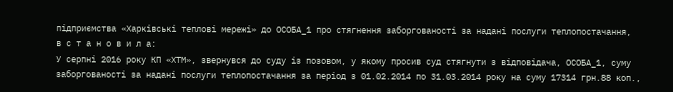підприємства «Харківські теплові мережі» до ОСОБА_1 про стягнення заборгованості за надані послуги теплопостачання,
в с т а н о в и л а:
У серпні 2016 року КП «ХТМ», звернувся до суду із позовом, у якому просив суд стягнути з відповідача, ОСОБА_1, суму заборгованості за надані послуги теплопостачання за період з 01.02.2014 по 31.03.2014 року на суму 17314 грн.88 коп.,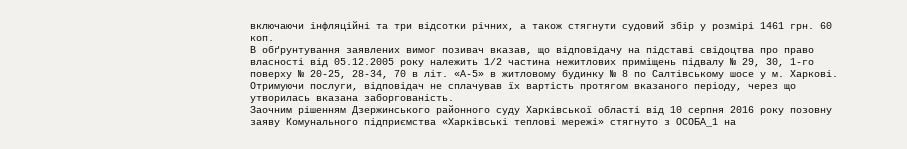включаючи інфляційні та три відсотки річних, а також стягнути судовий збір у розмірі 1461 грн. 60 коп.
В обґрунтування заявлених вимог позивач вказав, що відповідачу на підставі свідоцтва про право власності від 05.12.2005 року належить 1/2 частина нежитлових приміщень підвалу № 29, 30, 1-го поверху № 20-25, 28-34, 70 в літ. «А-5» в житловому будинку № 8 по Салтівському шосе у м. Харкові.
Отримуючи послуги, відповідач не сплачував їх вартість протягом вказаного періоду, через що утворилась вказана заборгованість.
Заочним рішенням Дзержинського районного суду Харківської області від 10 серпня 2016 року позовну заяву Комунального підприємства «Харківські теплові мережі» стягнуто з ОСОБА_1 на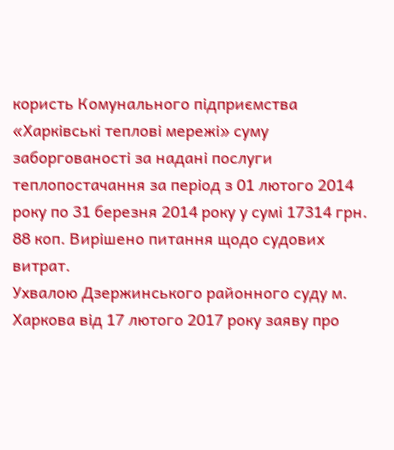користь Комунального підприємства «Харківські теплові мережі» суму заборгованості за надані послуги теплопостачання за період з 01 лютого 2014 року по 31 березня 2014 року у сумі 17314 грн. 88 коп. Вирішено питання щодо судових витрат.
Ухвалою Дзержинського районного суду м. Харкова від 17 лютого 2017 року заяву про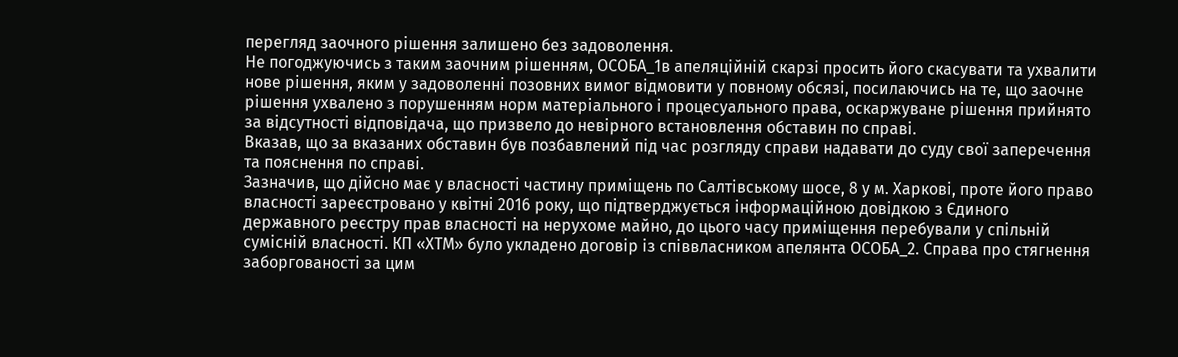перегляд заочного рішення залишено без задоволення.
Не погоджуючись з таким заочним рішенням, ОСОБА_1в апеляційній скарзі просить його скасувати та ухвалити нове рішення, яким у задоволенні позовних вимог відмовити у повному обсязі, посилаючись на те, що заочне рішення ухвалено з порушенням норм матеріального і процесуального права, оскаржуване рішення прийнято за відсутності відповідача, що призвело до невірного встановлення обставин по справі.
Вказав, що за вказаних обставин був позбавлений під час розгляду справи надавати до суду свої заперечення та пояснення по справі.
Зазначив, що дійсно має у власності частину приміщень по Салтівському шосе, 8 у м. Харкові, проте його право власності зареєстровано у квітні 2016 року, що підтверджується інформаційною довідкою з Єдиного державного реєстру прав власності на нерухоме майно, до цього часу приміщення перебували у спільній сумісній власності. КП «ХТМ» було укладено договір із співвласником апелянта ОСОБА_2. Справа про стягнення заборгованості за цим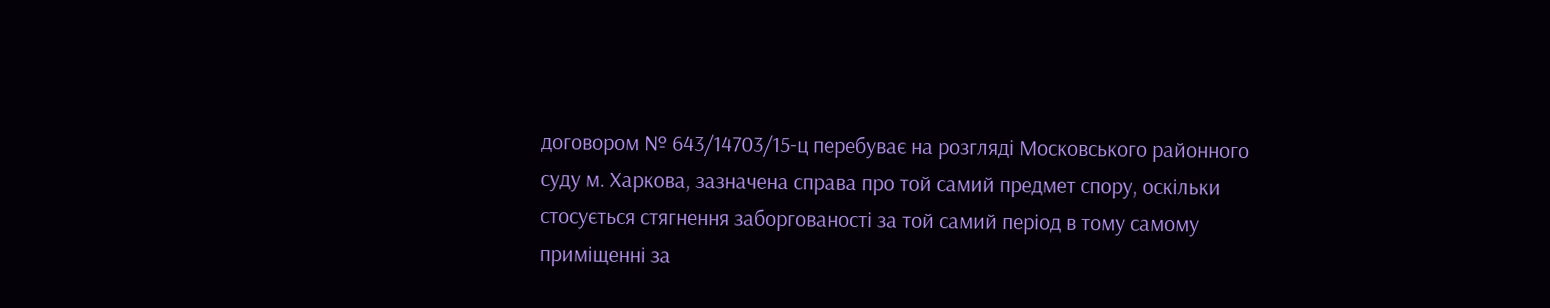договором № 643/14703/15-ц перебуває на розгляді Московського районного суду м. Харкова, зазначена справа про той самий предмет спору, оскільки стосується стягнення заборгованості за той самий період в тому самому приміщенні за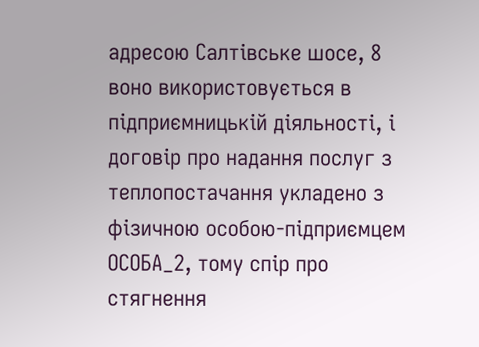адресою Салтівське шосе, 8 воно використовується в підприємницькій діяльності, і договір про надання послуг з теплопостачання укладено з фізичною особою-підприємцем ОСОБА_2, тому спір про стягнення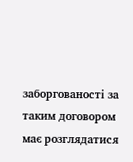заборгованості за таким договором має розглядатися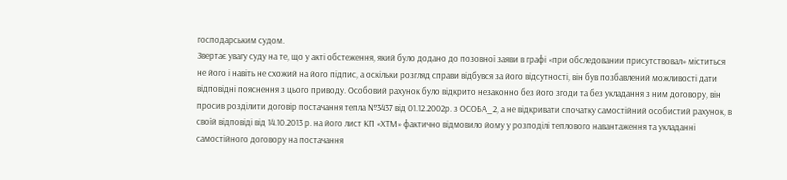господарським судом.
Звертає увагу суду на те, що у акті обстеження, який було додано до позовної заяви в графі «при обследовании присутствовал» міститься не його і навіть не схожий на його підпис, а оскільки розгляд справи відбувся за його відсутності, він був позбавлений можливості дати відповідні пояснення з цього приводу. Особовий рахунок було відкрито незаконно без його згоди та без укладання з ним договору, він просив розділити договір постачання тепла №3437 від 01.12.2002р. з ОСОБА_2, а не відкривати спочатку самостійний особистий рахунок, в своїй відповіді від 14.10.2013 р. на його лист КП «ХТМ» фактично відмовило йому у розподілі теплового навантаження та укладанні самостійного договору на постачання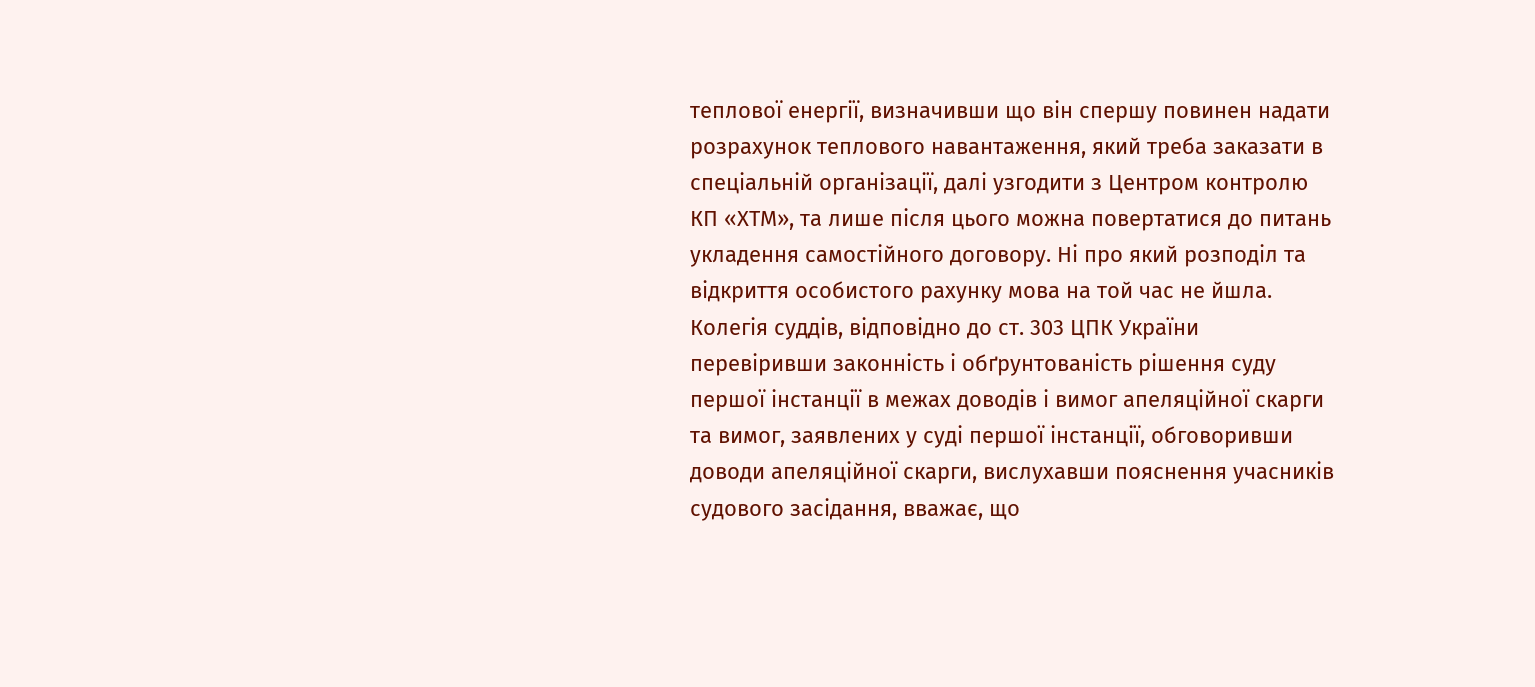теплової енергії, визначивши що він спершу повинен надати розрахунок теплового навантаження, який треба заказати в спеціальній організації, далі узгодити з Центром контролю КП «ХТМ», та лише після цього можна повертатися до питань укладення самостійного договору. Ні про який розподіл та відкриття особистого рахунку мова на той час не йшла.
Колегія суддів, відповідно до ст. 303 ЦПК України перевіривши законність і обґрунтованість рішення суду першої інстанції в межах доводів і вимог апеляційної скарги та вимог, заявлених у суді першої інстанції, обговоривши доводи апеляційної скарги, вислухавши пояснення учасників судового засідання, вважає, що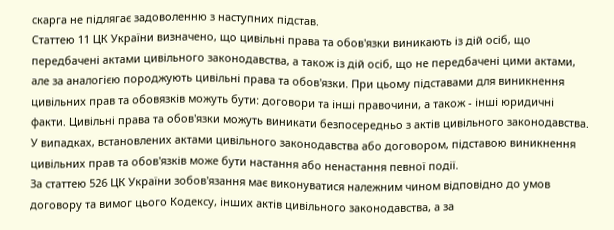скарга не підлягає задоволенню з наступних підстав.
Статтею 11 ЦК України визначено, що цивільні права та обов'язки виникають із дій осіб, що передбачені актами цивільного законодавства, а також із дій осіб, що не передбачені цими актами, але за аналогією породжують цивільні права та обов'язки. При цьому підставами для виникнення цивільних прав та обовязків можуть бути: договори та інші правочини, а також - інші юридичні факти. Цивільні права та обов'язки можуть виникати безпосередньо з актів цивільного законодавства. У випадках, встановлених актами цивільного законодавства або договором, підставою виникнення цивільних прав та обов'язків може бути настання або ненастання певної події.
За статтею 526 ЦК України зобов'язання має виконуватися належним чином відповідно до умов договору та вимог цього Кодексу, інших актів цивільного законодавства, а за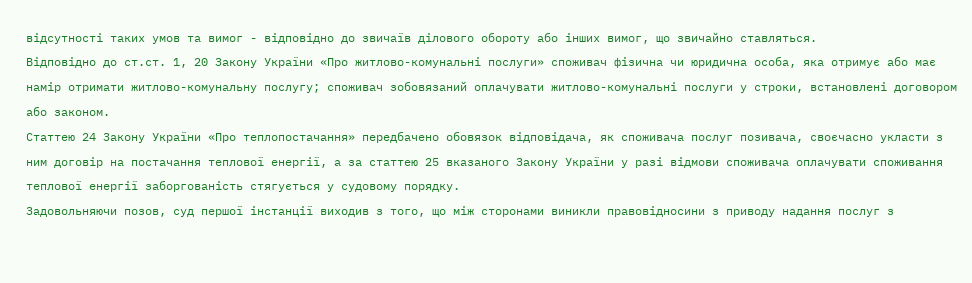відсутності таких умов та вимог - відповідно до звичаїв ділового обороту або інших вимог, що звичайно ставляться.
Відповідно до ст.ст. 1, 20 Закону України «Про житлово-комунальні послуги» споживач фізична чи юридична особа, яка отримує або має намір отримати житлово-комунальну послугу; споживач зобовязаний оплачувати житлово-комунальні послуги у строки, встановлені договором або законом.
Статтею 24 Закону України «Про теплопостачання» передбачено обовязок відповідача, як споживача послуг позивача, своєчасно укласти з ним договір на постачання теплової енергії, а за статтею 25 вказаного Закону України у разі відмови споживача оплачувати споживання теплової енергії заборгованість стягується у судовому порядку.
Задовольняючи позов, суд першої інстанції виходив з того, що між сторонами виникли правовідносини з приводу надання послуг з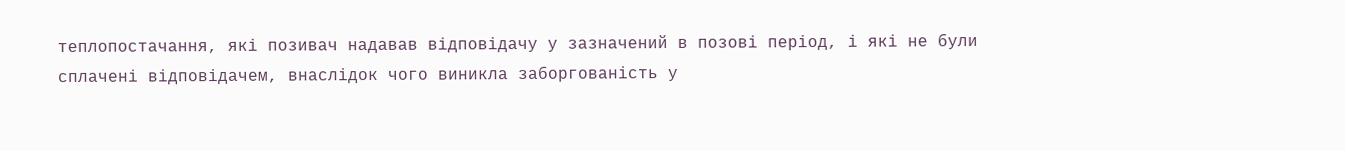теплопостачання, які позивач надавав відповідачу у зазначений в позові період, і які не були сплачені відповідачем, внаслідок чого виникла заборгованість у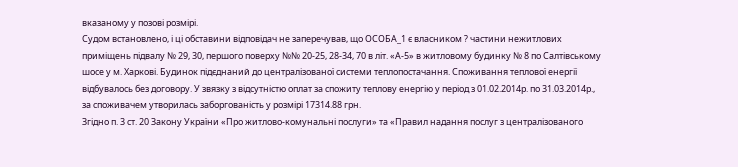вказаному у позові розмірі.
Судом встановлено, і ці обставини відповідач не заперечував, що ОСОБА_1 є власником ? частини нежитлових приміщень підвалу № 29, 30, першого поверху №№ 20-25, 28-34, 70 в літ. «А-5» в житловому будинку № 8 по Салтівському шосе у м. Харкові. Будинок підєднаний до централізованої системи теплопостачання. Споживання теплової енергії відбувалось без договору. У звязку з відсутністю оплат за спожиту теплову енергію у період з 01.02.2014р. по 31.03.2014р., за споживачем утворилась заборгованість у розмірі 17314.88 грн.
Згідно п. 3 ст. 20 Закону України «Про житлово-комунальні послуги» та «Правил надання послуг з централізованого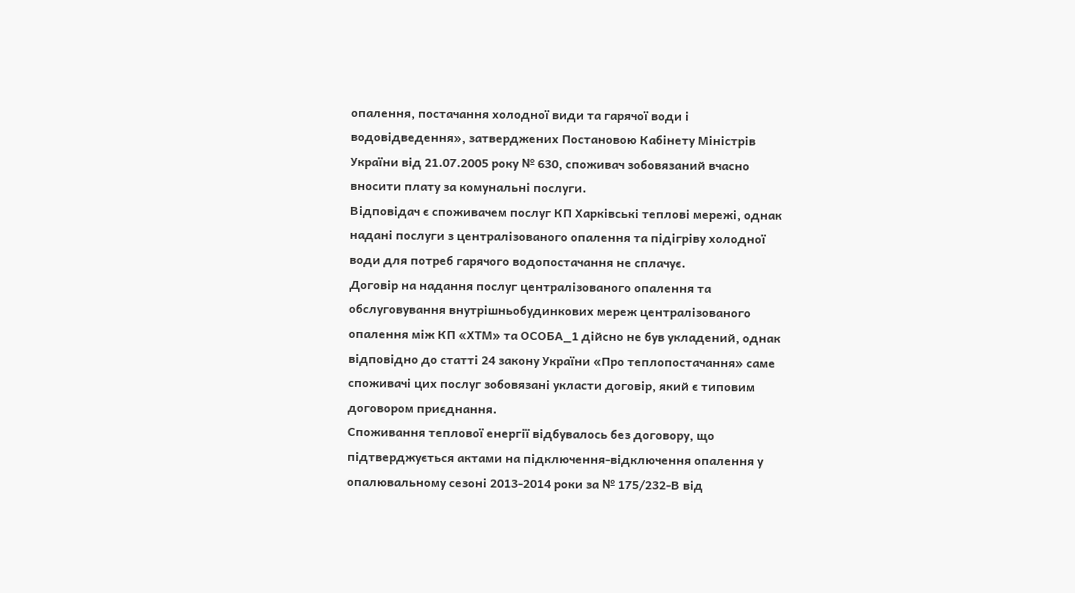опалення, постачання холодної види та гарячої води і водовідведення», затверджених Постановою Кабінету Міністрів України від 21.07.2005 року № 630, споживач зобовязаний вчасно вносити плату за комунальні послуги.
Відповідач є споживачем послуг КП Харківські теплові мережі, однак надані послуги з централізованого опалення та підігріву холодної води для потреб гарячого водопостачання не сплачує.
Договір на надання послуг централізованого опалення та обслуговування внутрішньобудинкових мереж централізованого опалення між КП «ХТМ» та ОСОБА_1 дійсно не був укладений, однак відповідно до статті 24 закону України «Про теплопостачання» саме споживачі цих послуг зобовязані укласти договір, який є типовим договором приєднання.
Споживання теплової енергії відбувалось без договору, що підтверджується актами на підключення-відключення опалення у опалювальному сезоні 2013-2014 роки за № 175/232-В від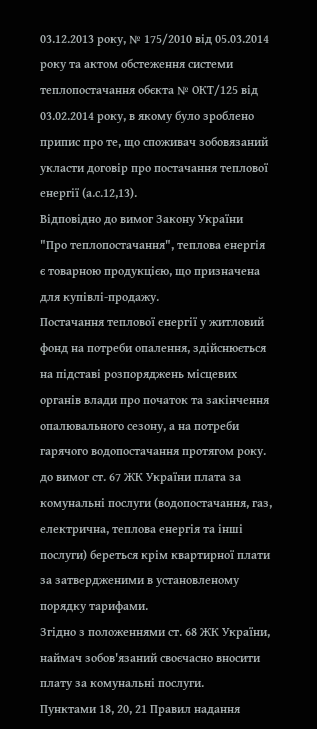03.12.2013 року, № 175/2010 від 05.03.2014 року та актом обстеження системи теплопостачання обєкта № ОКТ/125 від 03.02.2014 року, в якому було зроблено припис про те, що споживач зобовязаний укласти договір про постачання теплової енергії (а.с.12,13).
Відповідно до вимог Закону України "Про теплопостачання", теплова енергія є товарною продукцією, що призначена для купівлі-продажу.
Постачання теплової енергії у житловий фонд на потреби опалення, здійснюється на підставі розпоряджень місцевих органів влади про початок та закінчення опалювального сезону, а на потреби гарячого водопостачання протягом року.
до вимог ст. 67 ЖК України плата за комунальні послуги (водопостачання, газ, електрична, теплова енергія та інші послуги) береться крім квартирної плати за затвердженими в установленому порядку тарифами.
Згідно з положеннями ст. 68 ЖК України, наймач зобов'язаний своєчасно вносити плату за комунальні послуги.
Пунктами 18, 20, 21 Правил надання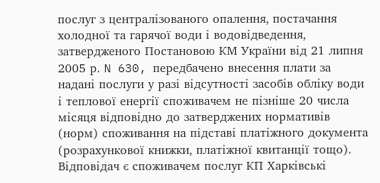послуг з централізованого опалення, постачання холодної та гарячої води і водовідведення, затвердженого Постановою КМ України від 21 липня 2005 р. N 630, передбачено внесення плати за надані послуги у разі відсутності засобів обліку води і теплової енергії споживачем не пізніше 20 числа місяця відповідно до затверджених нормативів (норм) споживання на підставі платіжного документа (розрахункової книжки, платіжної квитанції тощо).
Відповідач є споживачем послуг КП Харківські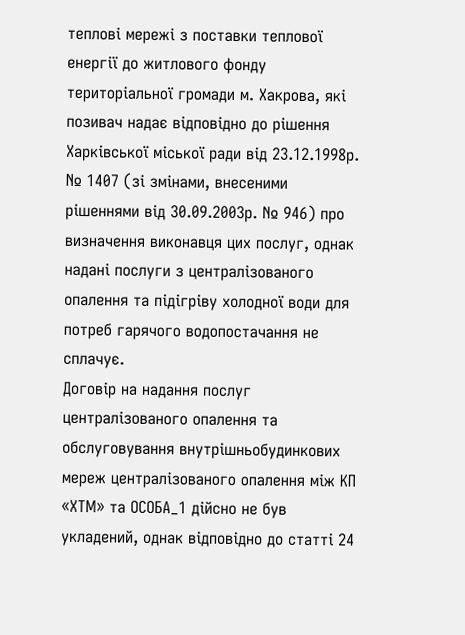теплові мережі з поставки теплової енергії до житлового фонду територіальної громади м. Хакрова, які позивач надає відповідно до рішення Харківської міської ради від 23.12.1998р. № 1407 (зі змінами, внесеними рішеннями від 30.09.2003р. № 946) про визначення виконавця цих послуг, однак надані послуги з централізованого опалення та підігріву холодної води для потреб гарячого водопостачання не сплачує.
Договір на надання послуг централізованого опалення та обслуговування внутрішньобудинкових мереж централізованого опалення між КП «ХТМ» та ОСОБА_1 дійсно не був укладений, однак відповідно до статті 24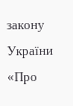закону України «Про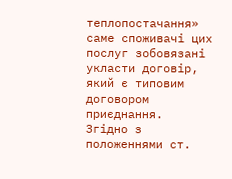теплопостачання» саме споживачі цих послуг зобовязані укласти договір, який є типовим договором приєднання.
Згідно з положеннями ст.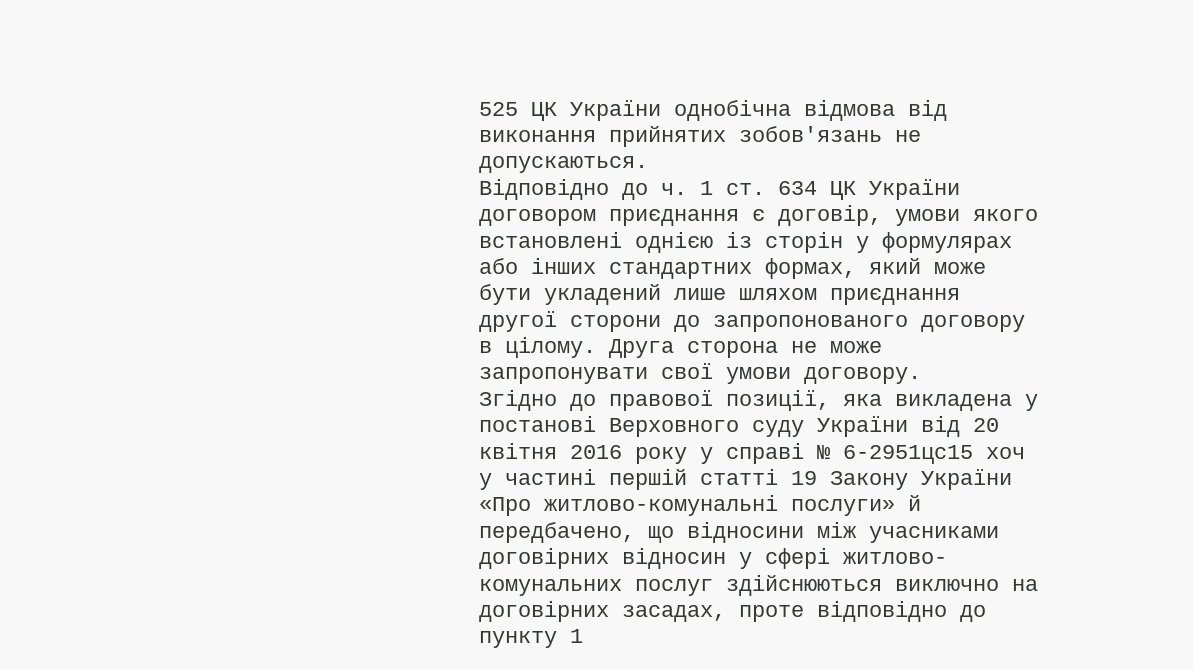525 ЦК України однобічна відмова від виконання прийнятих зобов'язань не допускаються.
Відповідно до ч. 1 ст. 634 ЦК України договором приєднання є договір, умови якого встановлені однією із сторін у формулярах або інших стандартних формах, який може бути укладений лише шляхом приєднання другої сторони до запропонованого договору в цілому. Друга сторона не може запропонувати свої умови договору.
Згідно до правової позиції, яка викладена у постанові Верховного суду України від 20 квітня 2016 року у справі № 6-2951цс15 хоч у частині першій статті 19 Закону України «Про житлово-комунальні послуги» й передбачено, що відносини між учасниками договірних відносин у сфері житлово-комунальних послуг здійснюються виключно на договірних засадах, проте відповідно до пункту 1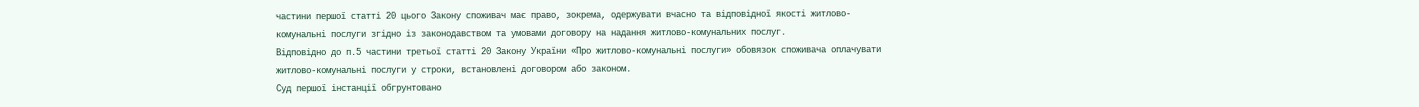частини першої статті 20 цього Закону споживач має право, зокрема, одержувати вчасно та відповідної якості житлово-комунальні послуги згідно із законодавством та умовами договору на надання житлово-комунальних послуг.
Відповідно до п.5 частини третьої статті 20 Закону України «Про житлово-комунальні послуги» обовязок споживача оплачувати житлово-комунальні послуги у строки, встановлені договором або законом.
Суд першої інстанції обгрунтовано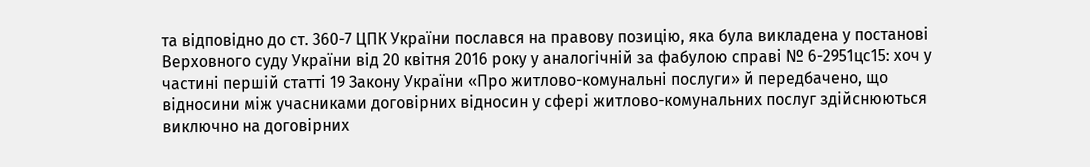та відповідно до ст. 360-7 ЦПК України послався на правову позицію, яка була викладена у постанові Верховного суду України від 20 квітня 2016 року у аналогічній за фабулою справі № 6-2951цс15: хоч у частині першій статті 19 Закону України «Про житлово-комунальні послуги» й передбачено, що відносини між учасниками договірних відносин у сфері житлово-комунальних послуг здійснюються виключно на договірних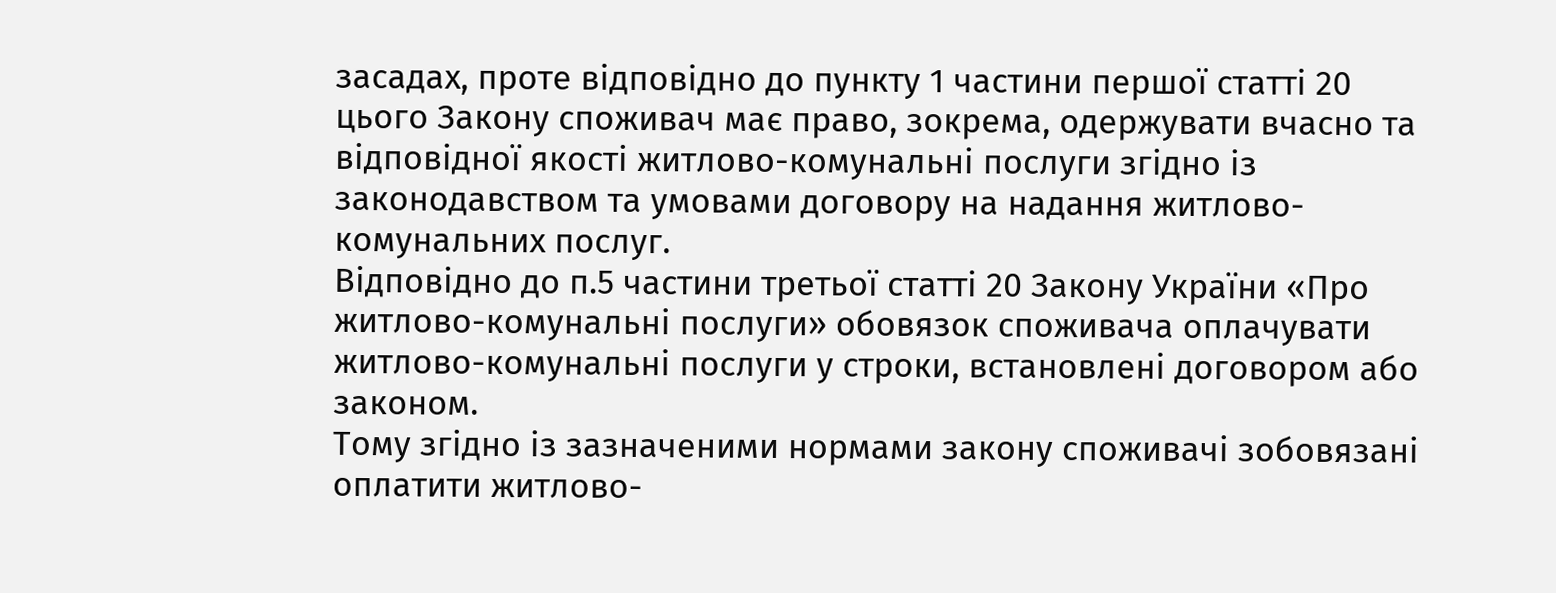засадах, проте відповідно до пункту 1 частини першої статті 20 цього Закону споживач має право, зокрема, одержувати вчасно та відповідної якості житлово-комунальні послуги згідно із законодавством та умовами договору на надання житлово-комунальних послуг.
Відповідно до п.5 частини третьої статті 20 Закону України «Про житлово-комунальні послуги» обовязок споживача оплачувати житлово-комунальні послуги у строки, встановлені договором або законом.
Тому згідно із зазначеними нормами закону споживачі зобовязані оплатити житлово-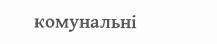комунальні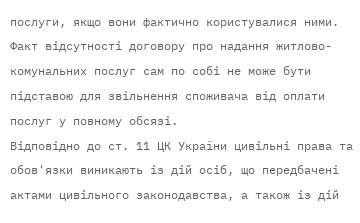послуги, якщо вони фактично користувалися ними. Факт відсутності договору про надання житлово-комунальних послуг сам по собі не може бути підставою для звільнення споживача від оплати послуг у повному обсязі.
Відповідно до ст. 11 ЦК України цивільні права та обов'язки виникають із дій осіб, що передбачені актами цивільного законодавства, а також із дій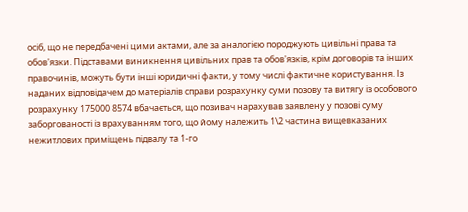осіб, що не передбачені цими актами, але за аналогією породжують цивільні права та обов'язки. Підставами виникнення цивільних прав та обов'язків, крім договорів та інших правочинів, можуть бути інші юридичні факти, у тому числі фактичне користування. Із наданих відповідачем до матеріалів справи розрахунку суми позову та витягу із особового розрахунку 175000 8574 вбачається, що позивач нарахував заявлену у позові суму заборгованості із врахуванням того, що йому належить 1\2 частина вищевказаних нежитлових приміщень підвалу та 1-го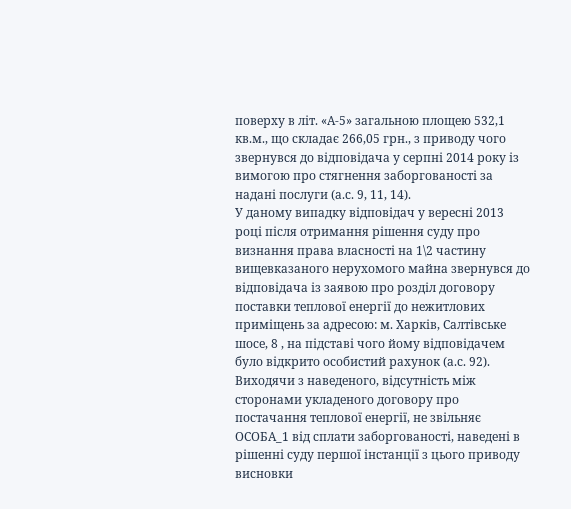поверху в літ. «А-5» загальною площею 532,1 кв.м., що складає 266,05 грн., з приводу чого звернувся до відповідача у серпні 2014 року із вимогою про стягнення заборгованості за надані послуги (а.с. 9, 11, 14).
У даному випадку відповідач у вересні 2013 році після отримання рішення суду про визнання права власності на 1\2 частину вищевказаного нерухомого майна звернувся до відповідача із заявою про розділ договору поставки теплової енергії до нежитлових приміщень за адресою: м. Харків, Салтівське шосе, 8 , на підставі чого йому відповідачем було відкрито особистий рахунок (а.с. 92).
Виходячи з наведеного, відсутність між сторонами укладеного договору про постачання теплової енергії, не звільняє ОСОБА_1 від сплати заборгованості, наведені в рішенні суду першої інстанції з цього приводу висновки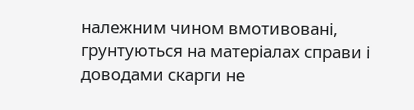належним чином вмотивовані, грунтуються на матеріалах справи і доводами скарги не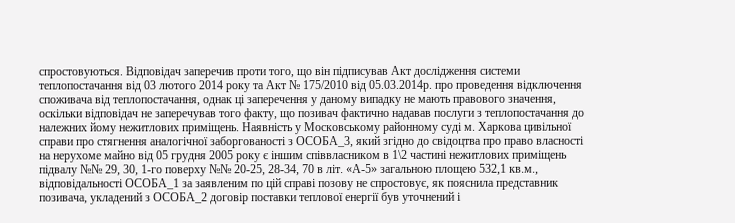спростовуються. Відповідач заперечив проти того, що він підписував Акт дослідження системи теплопостачання від 03 лютого 2014 року та Акт № 175/2010 від 05.03.2014р. про проведення відключення споживача від теплопостачання, однак ці заперечення у даному випадку не мають правового значення, оскільки відповідач не заперечував того факту, що позивач фактично надавав послуги з теплопостачання до належних йому нежитлових приміщень. Наявність у Московському районному суді м. Харкова цивільної справи про стягнення аналогічної заборгованості з ОСОБА_3, який згідно до свідоцтва про право власності на нерухоме майно від 05 грудня 2005 року є іншим співвласником в 1\2 частині нежитлових приміщень підвалу №№ 29, 30, 1-го поверху №№ 20-25, 28-34, 70 в літ. «А-5» загальною площею 532,1 кв.м., відповідальності ОСОБА_1 за заявленим по цій справі позову не спростовує, як пояснила представник позивача, укладений з ОСОБА_2 договір поставки теплової енергії був уточнений і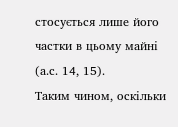стосується лише його частки в цьому майні (а.с. 14, 15).
Таким чином, оскільки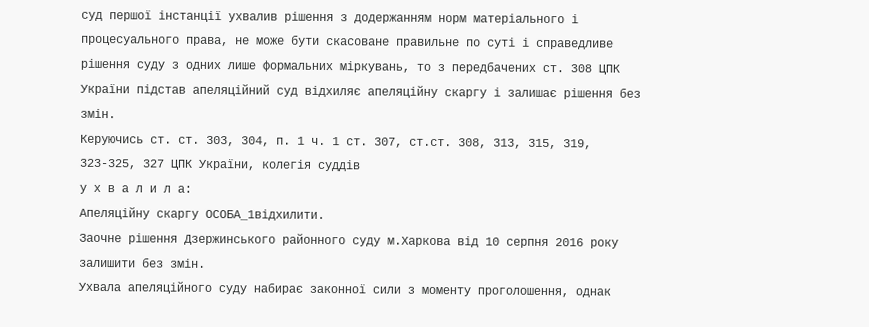суд першої інстанції ухвалив рішення з додержанням норм матеріального і процесуального права, не може бути скасоване правильне по суті і справедливе рішення суду з одних лише формальних міркувань, то з передбачених ст. 308 ЦПК України підстав апеляційний суд відхиляє апеляційну скаргу і залишає рішення без змін.
Керуючись ст. ст. 303, 304, п. 1 ч. 1 ст. 307, ст.ст. 308, 313, 315, 319, 323-325, 327 ЦПК України, колегія суддів
у х в а л и л а:
Апеляційну скаргу ОСОБА_1відхилити.
Заочне рішення Дзержинського районного суду м.Харкова від 10 серпня 2016 року залишити без змін.
Ухвала апеляційного суду набирає законної сили з моменту проголошення, однак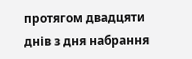протягом двадцяти днів з дня набрання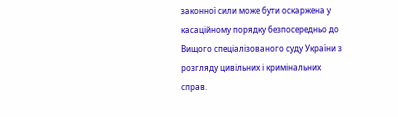законної сили може бути оскаржена у касаційному порядку безпосередньо до Вищого спеціалізованого суду України з розгляду цивільних і кримінальних справ.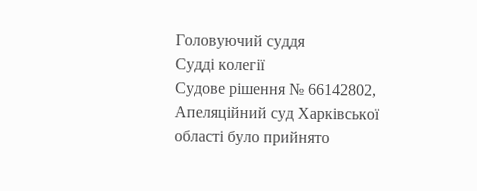Головуючий суддя
Судді колегії
Судове рішення № 66142802, Апеляційний суд Харківської області було прийнято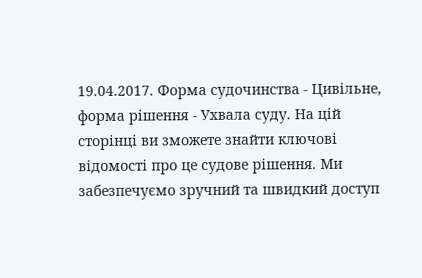19.04.2017. Форма судочинства - Цивільне, форма рішення - Ухвала суду. На цій сторінці ви зможете знайти ключові відомості про це судове рішення. Ми забезпечуємо зручний та швидкий доступ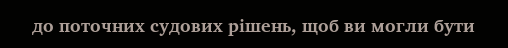до поточних судових рішень, щоб ви могли бути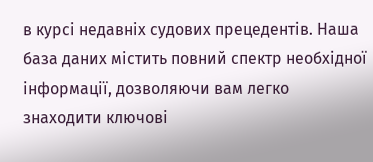в курсі недавніх судових прецедентів. Наша база даних містить повний спектр необхідної інформації, дозволяючи вам легко знаходити ключові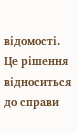відомості.
Це рішення відноситься до справи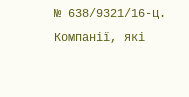№ 638/9321/16-ц. Компанії, які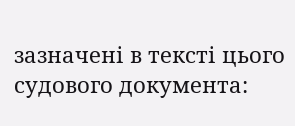зазначені в тексті цього судового документа: